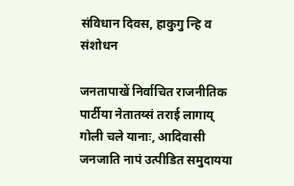संविधान दिवस, हाकुगु न्हि व संशोधन

जनतापाखें निर्वाचित राजनीतिक पार्टीया नेतातय्सं तराई लागाय् गोली चले यानाः, आदिवासी जनजाति नापं उत्पीडित समुदायया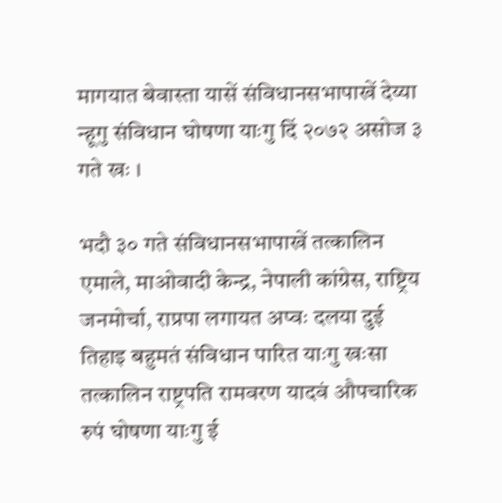मागयात बेवास्ता यासें संविधानसभापाखें देय्या न्हूगु संविधान घोषणा याःगु दिं २०७२ असोज ३ गते खः ।

भदौ ३० गते संविधानसभापाखें तत्कालिन एमाले, माओवादी केन्द्र, नेपाली कांग्रेस, राष्ट्रिय जनमोर्चा, राप्रपा लगायत अप्वः दलया दुई तिहाइ बहुमतं संविधान पारित याःगु खःसा तत्कालिन राष्ट्रपति रामवरण यादवं औपचारिक रुपं घोषणा याःगु ई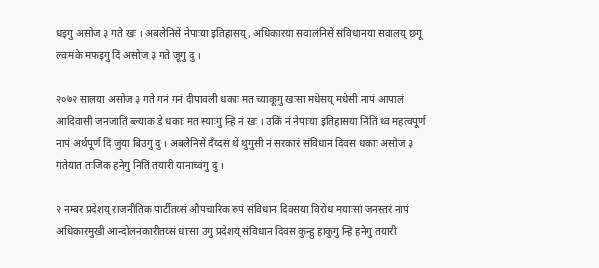धइगु असोज ३ गते खः । अबलेनिसें नेपाःया इतिहासय्, अधिकारया सवालंनिसें संविधानया सवालय् छगू ल्वःमंके मफइगु दिं असोज ३ गते जूगु दु ।

२०७२ सालया असोज ३ गते गनं गनं दीपावली धकाः मत च्याकूगु खःसा मधेसय् मधेसी नापं आपालं आदिवासी जनजातिं ब्ल्याक डे धकाः मत स्याःगु न्हि नं खः । उकिं नं नेपाःया इतिहासया निंतिं थ्व महत्वपूर्ण नापं अर्थपूर्ण दिं जुया बिउगु दु । अबलेनिसें दँय्दसं थें थुगुसी नं सरकारं संविधान दिवस धकाः असोज ३ गतेयात तःजिक हनेगु नितिं तयारी यानाच्वंगु दु ।

२ नम्बर प्रदेशय् राजनीतिक पार्टीतय्सं औपचारिक रुपं संविधान दिवसया विरोध मयाःसां जनस्तरं नापं अधिकारमुखी आन्दोलनकारीतय्सं धाःसा उगु प्रदेशय् संविधान दिवस कुन्हु हाकुगु न्हि हनेगु तयारी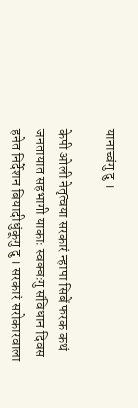यानाच्वंगु दु ।

केपी ओली नेतृत्वया सरकारं न्हापा सिबें फरक कथं जनतायात सहभागी याकाः स्वक्वःगु संविधान दिवस हनेत निर्देशन बियादीधुंकूगु दु । सरकारं सरोकारवाला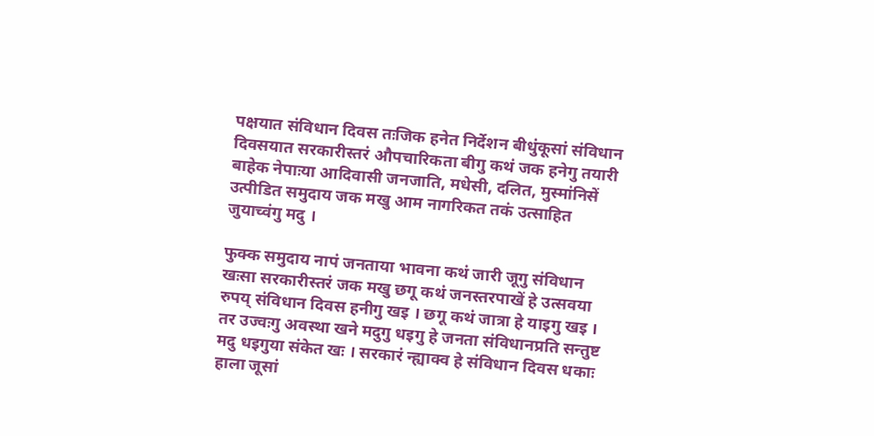पक्षयात संविधान दिवस तःजिक हनेत निर्देशन बीधुंकूसां संविधान दिवसयात सरकारीस्तरं औपचारिकता बीगु कथं जक हनेगु तयारी बाहेक नेपाःया आदिवासी जनजाति, मधेसी, दलित, मुस्मांनिसें उत्पीडित समुदाय जक मखु आम नागरिकत तकं उत्साहित जुयाच्वंगु मदु ।

फुक्क समुदाय नापं जनताया भावना कथं जारी जूगु संविधान खःसा सरकारीस्तरं जक मखु छगू कथं जनस्तरपाखें हे उत्सवया रुपय् संविधान दिवस हनीगु खइ । छगू कथं जात्रा हे याइगु खइ । तर उज्वःगु अवस्था खने मदुगु धइगु हे जनता संविधानप्रति सन्तुष्ट मदु धइगुया संकेत खः । सरकारं न्ह्याक्व हे संविधान दिवस धकाः हाला जूसां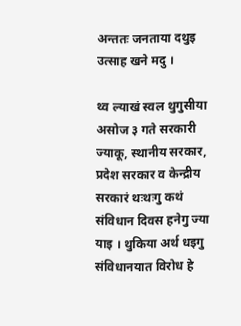अन्ततः जनताया दथुइ उत्साह खने मदु ।

थ्व ल्याखं स्वल थुगुसीया असोज ३ गते सरकारी ज्याकू, स्थानीय सरकार, प्रदेश सरकार व केन्द्रीय सरकारं थःथःगु कथं संविधान दिवस हनेगु ज्या याइ । थुकिया अर्थ धइगु संविधानयात विरोध हे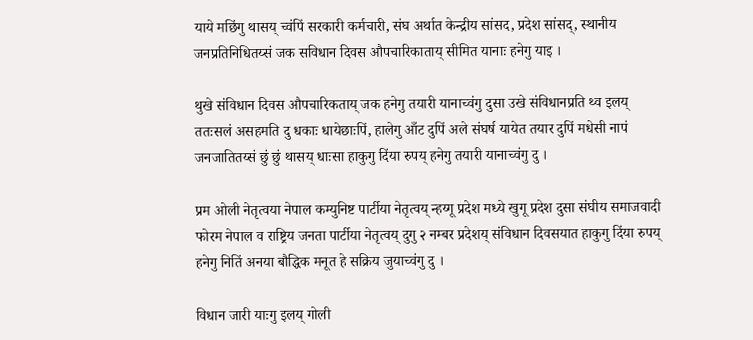याये मछिंगु थासय् च्वंपिं सरकारी कर्मचारी, संघ अर्थात केन्द्रीय सांसद, प्रदेश सांसद्, स्थानीय जनप्रतिनिधितय्सं जक सविधान दिवस औपचारिकाताय् सीमित यानाः हनेगु याइ ।

थुखे संविधान दिवस औपचारिकताय् जक हनेगु तयारी यानाच्वंगु दुसा उखे संविधानप्रति थ्व इलय् ततःसलं असहमति दु धकाः धायेछाःपिं, हालेगु आँट दुपिं अले संघर्ष यायेत तयार दुपिं मधेसी नापं जनजातितय्सं छुं छुं थासय् धाःसा हाकुगु दिंया रुपय् हनेगु तयारी यानाच्वंगु दु ।

प्रम ओली नेतृत्वया नेपाल कम्युनिष्ट पार्टीया नेतृत्वय् न्हय्गू प्रदेश मध्ये खुगू प्रदेश दुसा संघीय समाजवादी फोरम नेपाल व राष्ट्रिय जनता पार्टीया नेतृत्वय् दुगु २ नम्बर प्रदेशय् संविधान दिवसयात हाकुगु दिंया रुपय् हनेगु नितिं अनया बौद्धिक मनूत हे सक्रिय जुयाच्वंगु दु ।

विधान जारी याःगु इलय् गोली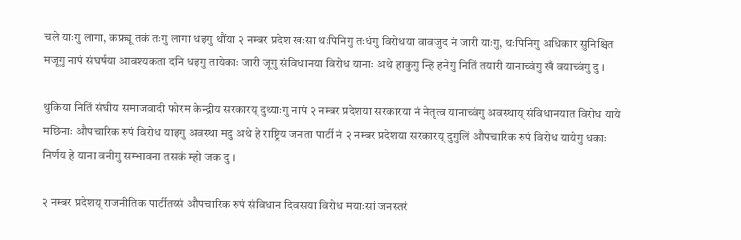चले याःगु लागा, कफ्र्यू तकं तःगु लागा धइगु थौंया २ नम्बर प्रदेश खःसा थःपिनिगु तःधंगु विरोधया वावजुद नं जारी याःगु, थःपिनिगु अधिकार सुनिश्चित मजूगु नापं संघर्षया आवश्यकता दनि धइगु तायेकाः जारी जूगु संविधानया विरोध यानाः अथे हाकुगु न्हि हनेगु नितिं तयारी यानाच्वंगु खँ वयाच्वंगु दु ।

थुकिया नितिं संघीय समाजवादी फोरम केन्द्रीय सरकारय् दुथ्याःगु नापं २ नम्बर प्रदेशया सरकारया नं नेतृत्व यानाच्वंगु अवस्थाय् संविधानयात विरोध याये मछिनाः औपचारिक रुपं विरोध याइगु अवस्था मदु अथे हे राष्ट्रिय जनता पार्टी नं २ नम्बर प्रदेशया सरकारय् दुगुलिं औपचारिक रुपं विरोध यायेगु धकाः निर्णय हे याना वनीगु सम्भावना तसकं म्हो जक दु ।

२ नम्बर प्रदेशय् राजनीतिक पार्टीतय्सं औपचारिक रुपं संविधान दिवसया विरोध मयाःसां जनस्तरं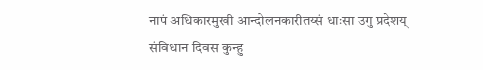नापं अधिकारमुखी आन्दोलनकारीतय्सं धाःसा उगु प्रदेशय् संविधान दिवस कुन्हु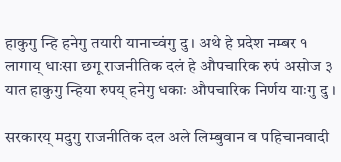हाकुगु न्हि हनेगु तयारी यानाच्वंगु दु । अथे हे प्रदेश नम्बर १ लागाय् धाःसा छगू राजनीतिक दलं हे औपचारिक रुपं असोज ३ यात हाकुगु न्हिया रुपय् हनेगु धकाः औपचारिक निर्णय याःगु दु ।

सरकारय् मदुगु राजनीतिक दल अले लिम्बुवान व पहिचानवादी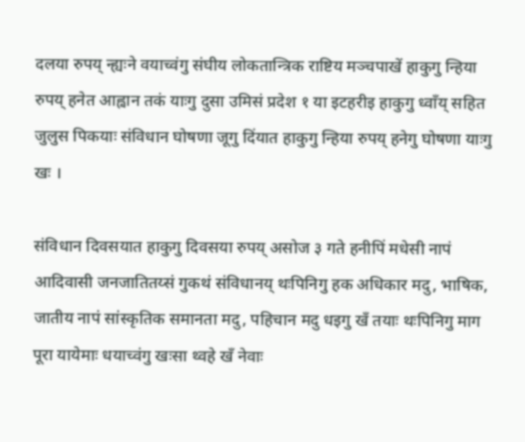दलया रुपय् न्ह्यःने वयाच्वंगु संघीय लोकतान्त्रिक राष्टिय मञ्चपाखें हाकुगु न्हिया रुपय् हनेत आह्वान तकं याःगु दुसा उमिसं प्रदेश १ या इटहरीइ हाकुगु ध्वाँय् सहित जुलुस पिकयाः संविधान घोषणा जूगु दिंयात हाकुगु न्हिया रुपय् हनेगु घोषणा याःगु खः ।

संविधान दिवसयात हाकुगु दिवसया रुपय् असोज ३ गते हनीपिं मधेसी नापं आदिवासी जनजातितय्सं गुकथं संविधानय् थःपिनिगु हक अधिकार मदु, भाषिक, जातीय नापं सांस्कृतिक समानता मदु, पहिचान मदु धइगु खँ तयाः थःपिनिगु माग पूरा यायेमाः धयाच्वंगु खःसा थ्वहे खँ नेवाः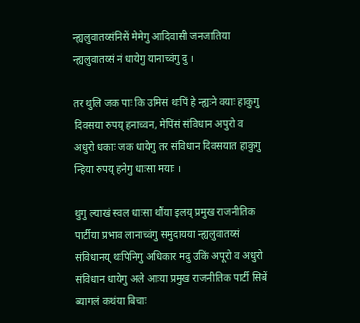न्ह्यलुवातय्संनिसें मेमेगु आदिवासी जनजातिया न्ह्यलुवातय्सं नं धायेगु यानाच्वंगु दु ।

तर थुलि जक पाः कि उमिसं थःपिं हे न्ह्यःने वयाः हाकुगु दिवसया रुपय् हनाच्वन, मेपिंसं संविधान अपुरो व अधुरो धकाः जक धायेगु तर संविधान दिवसयात हाकुगु न्हिया रुपय् हनेगु धाःसा मयाः ।

थुगु ल्याखं स्वल धाःसा थौंया इलय् प्रमुख राजनीतिक पार्टीया प्रभाव लानाच्वंगु समुदायया न्ह्यलुवातय्सं संविधानय् थःपिनिगु अधिकार मदु उकिं अपूरो व अधुरो संविधान धायेगु अले आःया प्रमुख राजनीतिक पार्टी सिबें ब्यागलं कथंया बिचाः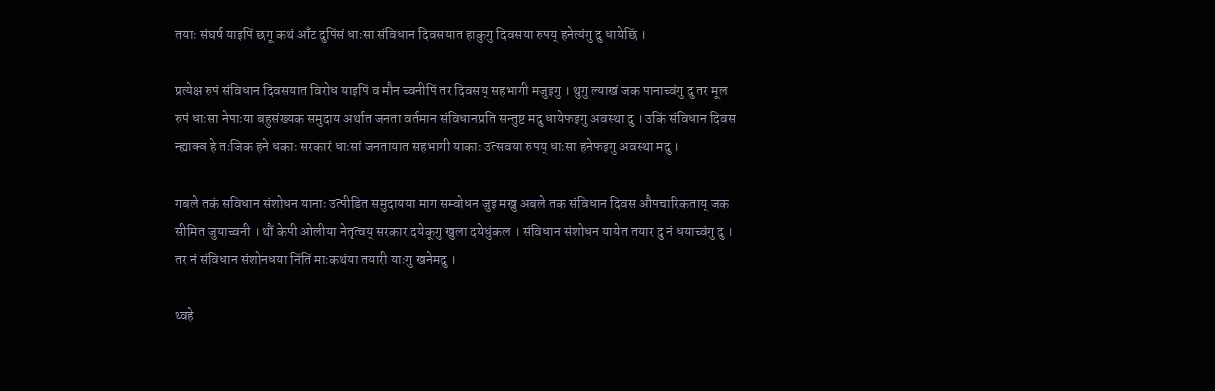तयाः संघर्ष याइपिं छगू कथं आँट दुपिंसं धाःसा संविधान दिवसयात हाकुगु दिवसया रुपय् हनेत्यंगु दु धायेछिं ।

प्रत्येक्ष रुपं संविधान दिवसयात विरोध याइपिं व मौन च्वनीपिं तर दिवसय् सहभागी मजुइगु । थुगु ल्याखं जक पानाच्वंगु दु तर मूल रुपं धाःसा नेपाःया बहुसंख्यक समुदाय अर्थात जनता वर्तमान संविधानप्रति सन्तुष्ट मदु धायेफइगु अवस्था दु । उकिं संविधान दिवस न्ह्याक्व हे तःजिक हने धकाः सरकारं धाःसां जनतायात सहभागी याकाः उत्सवया रुपय् धाःसा हनेफइगु अवस्था मदु ।

गबले तकं सविधान संशोधन यानाः उत्पीडित समुदायया माग सम्वोधन जुइ मखु अबले तक संविधान दिवस औपचारिकताय् जक सीमित जुयाच्वनी । थौं केपी ओलीया नेतृत्वय् सरकार दयेकूगु खुला दयेधुंकल । संविधान संशोधन यायेत तयार दु नं धयाच्वंगु दु । तर नं संविधान संशोनधया निंतिं माःकथंया तयारी याःगु खनेमदु ।

थ्वहे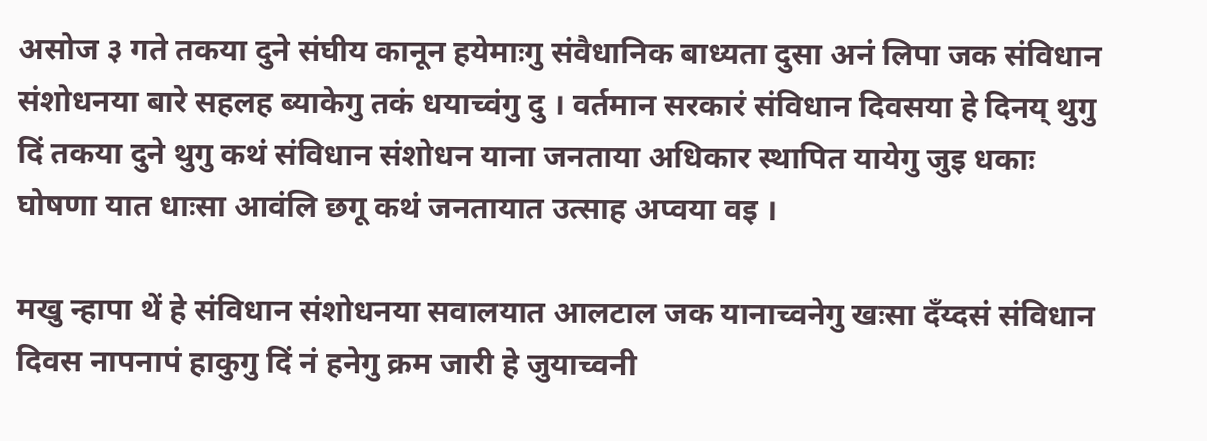असोज ३ गते तकया दुने संघीय कानून हयेमाःगु संवैधानिक बाध्यता दुसा अनं लिपा जक संविधान संशोधनया बारे सहलह ब्याकेगु तकं धयाच्वंगु दु । वर्तमान सरकारं संविधान दिवसया हे दिनय् थुगु दिं तकया दुने थुगु कथं संविधान संशोधन याना जनताया अधिकार स्थापित यायेगु जुइ धकाः घोषणा यात धाःसा आवंलि छगू कथं जनतायात उत्साह अप्वया वइ ।

मखु न्हापा थें हे संविधान संशोधनया सवालयात आलटाल जक यानाच्वनेगु खःसा दँय्दसं संविधान दिवस नापनापं हाकुगु दिं नं हनेगु क्रम जारी हे जुयाच्वनी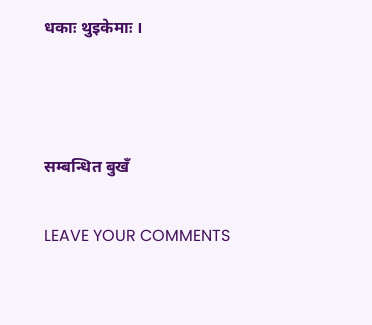धकाः थुइकेमाः ।



सम्बन्धित बुखँ

LEAVE YOUR COMMENTS